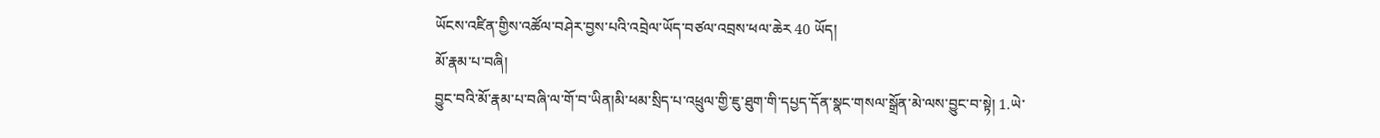ཡོངས་འཛིན་གྱིས་འཚོལ་བཤེར་བྱས་པའི་འབྲེལ་ཡོད་བཙལ་འབྲས་ཕལ་ཆེར 40 ཡོད།
མོ་རྣམ་པ་བཞི།
བྱུང་བའི་མོ་རྣམ་པ་བཞི་ལ་གོ་བ་ཡིན།མི་ཕམ་སྲིད་པ་འཕྲུལ་གྱི་ཇུ་ཐུག་གི་དཔྱད་དོན་སྣང་གསལ་སྒྲོན་མེ་ལས་བྱུང་བ་སྟེ། 1.ཡེ་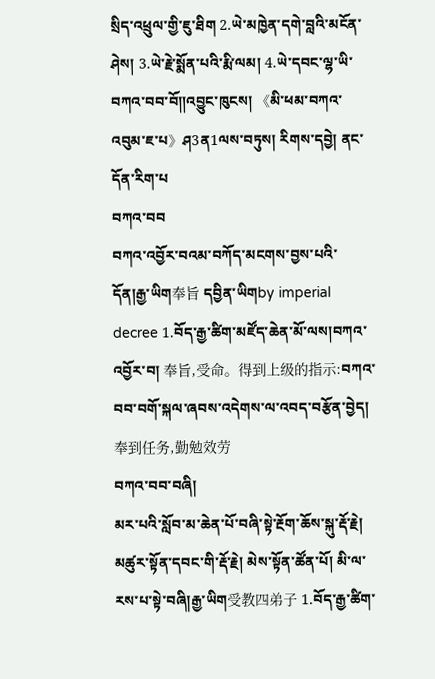སྲིད་འཕྲུལ་གྱི་ཇུ་ཐིག 2.ཡེ་མཁྱེན་དགེ་བླའི་མངོན་ཤེས། 3.ཡེ་རྗེ་སྨོན་པའི་རྨི་ལམ། 4.ཡེ་དབང་ལྷ་ཡི་བཀའ་བབ་བོ༎འབྱུང་ཁུངས། 《མི་ཕམ་བཀའ་འབུམ་ཇ་པ》ཤ3ན1ལས་བཏུས། རིགས་དབྱེ། ནང་དོན་རིག་པ
བཀའ་བབ
བཀའ་འབྱོར་བའམ་བཀོད་མངགས་བྱས་པའི་དོན།རྒྱ་ཡིག奉旨 དབྱིན་ཡིགby imperial decree 1.བོད་རྒྱ་ཚིག་མཛོད་ཆེན་མོ་ལས།བཀའ་འབྱོར་བ། 奉旨,受命。得到上级的指示:བཀའ་བབ་བགོ་སྐལ་ཞབས་འདེགས་ལ་འབད་བརྩོན་བྱེད། 奉到任务,勤勉效劳
བཀའ་བབ་བཞི།
མར་པའི་སློབ་མ་ཆེན་པོ་བཞི་སྟེ་རྔོག་ཆོས་སྐུ་རྡོ་རྗེ། མཚུར་སྟོན་དབང་གི་རྡོ་རྗེ། མེས་སྟོན་ཚོན་པོ། མི་ལ་རས་པ་སྟེ་བཞི།རྒྱ་ཡིག受教四弟子 1.བོད་རྒྱ་ཚིག་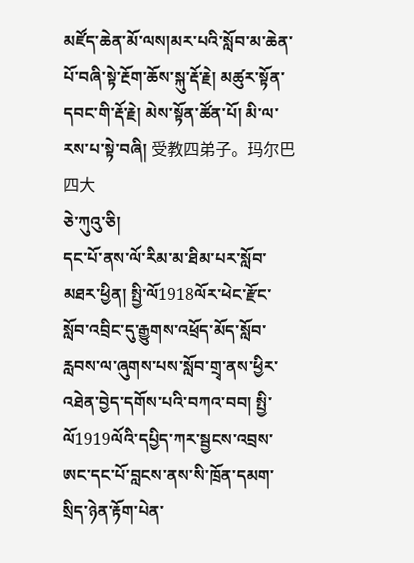མཛོད་ཆེན་མོ་ལས།མར་པའི་སློབ་མ་ཆེན་པོ་བཞི་སྟེ་རྔོག་ཆོས་སྐུ་རྡོ་རྗེ། མཚུར་སྟོན་དབང་གི་རྡོ་རྗེ། མེས་སྟོན་ཚོན་པོ། མི་ལ་རས་པ་སྟེ་བཞི། 受教四弟子。玛尔巴四大
ཅེ་ཀུའུ་ཅི།
དང་པོ་ནས་ལོ་རིམ་མ་ཐིམ་པར་སློབ་མཐར་ཕྱིན། སྤྱི་ལོ1918ལོར་ཕེང་རྫོང་སློབ་འབྲིང་དུ་རྒྱུགས་འཕྲོད་མོད་སློབ་རླབས་ལ་ཞུགས་པས་སློབ་གྲྭ་ནས་ཕྱིར་འཐེན་བྱེད་དགོས་པའི་བཀའ་བབ། སྤྱི་ལོ1919ལོའི་དཔྱིད་ཀར་སྦྱངས་འབྲས་ཨང་དང་པོ་བླངས་ནས་སི་ཁྲོན་དམག་སྲིད་ཉེན་རྟོག་པེན་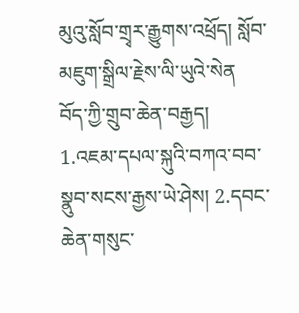མུའུ་སློབ་གྲྭར་རྒྱུགས་འཕྲོད། སློབ་མཇུག་སྒྲིལ་རྗེས་ལི་ཡུའེ་སེན
བོད་ཀྱི་གྲུབ་ཆེན་བརྒྱད།
1.འཇམ་དཔལ་སྐུའི་བཀའ་བབ་སྣུབ་སངས་རྒྱས་ཡེ་ཤེས། 2.དབང་ཆེན་གསུང་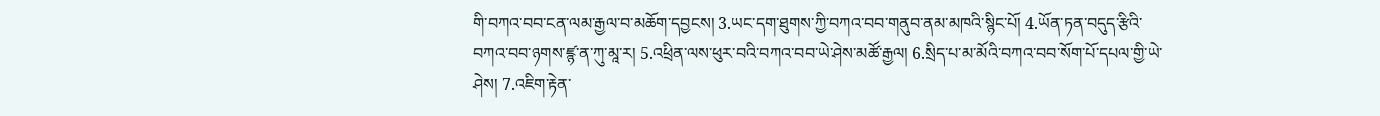གི་བཀའ་བབ་ངན་ལམ་རྒྱལ་བ་མཆོག་དབྱངས། 3.ཡང་དག་ཐུགས་ཀྱི་བཀའ་བབ་གནུབ་ནམ་མཁའི་སྙིང་པོ། 4.ཡོན་ཏན་བདུད་རྩིའི་བཀའ་བབ་ཉགས་ཛྙ་ན་ཀུ་མཱ་ར། 5.འཕྲིན་ལས་ཕུར་བའི་བཀའ་བབ་ཡེ་ཤེས་མཚོ་རྒྱལ། 6.སྲིད་པ་མ་མོའི་བཀའ་བབ་སོག་པོ་དཔལ་གྱི་ཡེ་ཤེས། 7.འཇིག་རྟེན་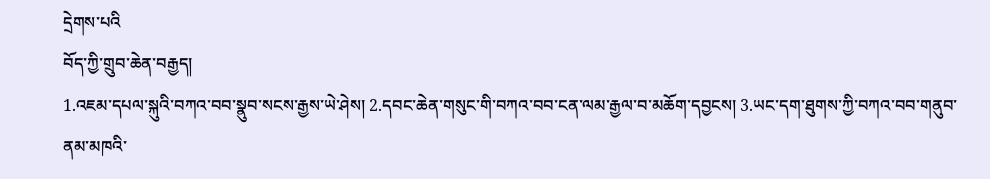དྲེགས་པའི
བོད་ཀྱི་གྲུབ་ཆེན་བརྒྱད།
1.འཇམ་དཔལ་སྐུའི་བཀའ་བབ་སྣུབ་སངས་རྒྱས་ཡེ་ཤེས། 2.དབང་ཆེན་གསུང་གི་བཀའ་བབ་ངན་ལམ་རྒྱལ་བ་མཆོག་དབྱངས། 3.ཡང་དག་ཐུགས་ཀྱི་བཀའ་བབ་གནུབ་ནམ་མཁའི་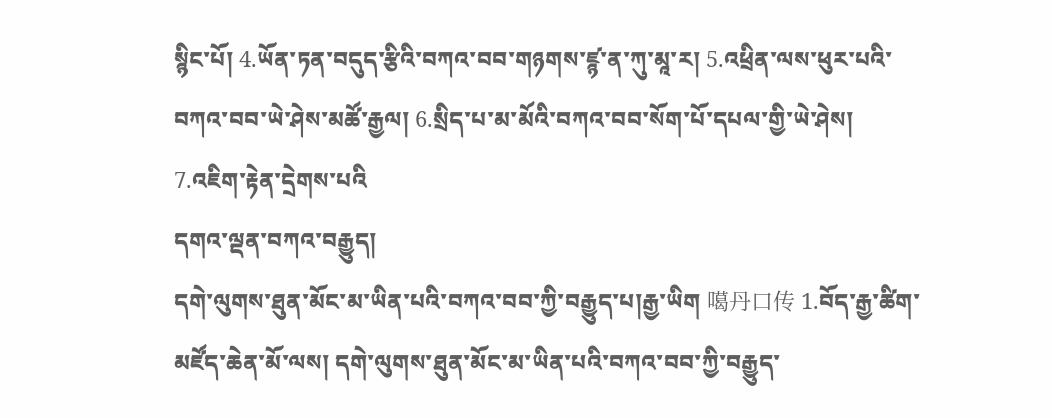སྙིང་པོ། 4.ཡོན་ཏན་བདུད་རྩིའི་བཀའ་བབ་གཉགས་ཛྙ་ན་ཀུ་མཱ་ར། 5.འཕྲིན་ལས་ཕུར་པའི་བཀའ་བབ་ཡེ་ཤེས་མཚོ་རྒྱལ། 6.སྲིད་པ་མ་མོའི་བཀའ་བབ་སོག་པོ་དཔལ་གྱི་ཡེ་ཤེས། 7.འཇིག་རྟེན་དྲེགས་པའི
དགའ་ལྡན་བཀའ་བརྒྱུད།
དགེ་ལུགས་ཐུན་མོང་མ་ཡིན་པའི་བཀའ་བབ་ཀྱི་བརྒྱུད་པ།རྒྱ་ཡིག 噶丹口传 1.བོད་རྒྱ་ཚིག་མཛོད་ཆེན་མོ་ལས། དགེ་ལུགས་ཐུན་མོང་མ་ཡིན་པའི་བཀའ་བབ་ཀྱི་བརྒྱུད་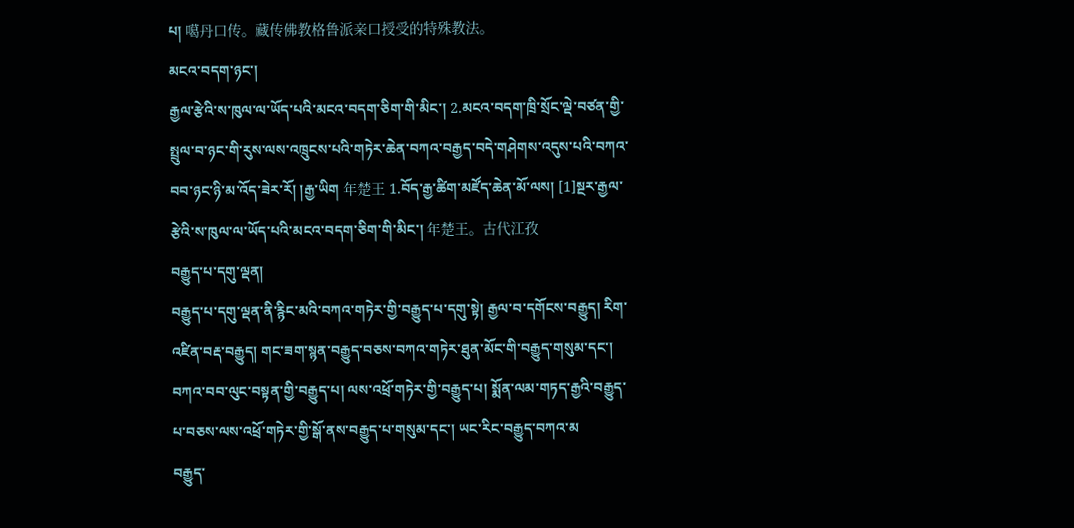པ། 噶丹口传。藏传佛教格鲁派亲口授受的特殊教法。
མངའ་བདག་ཉང་།
རྒྱལ་རྩེའི་ས་ཁུལ་ལ་ཡོད་པའི་མངའ་བདག་ཅིག་གི་མིང་། 2.མངའ་བདག་ཁྲི་སྲོང་ལྡེ་བཙན་གྱི་སྤྲུལ་བ་ཉང་གི་རུས་ལས་འཁྲུངས་པའི་གཏེར་ཆེན་བཀའ་བརྒྱད་བདེ་གཤེགས་འདུས་པའི་བཀའ་བབ་ཉང་ཉི་མ་འོད་ཟེར་རོ། །རྒྱ་ཡིག 年楚王 1.བོད་རྒྱ་ཚིག་མཛོད་ཆེན་མོ་ལས། [1]སྔར་རྒྱལ་རྩེའི་ས་ཁུལ་ལ་ཡོད་པའི་མངའ་བདག་ཅིག་གི་མིང་། 年楚王。古代江孜
བརྒྱུད་པ་དགུ་ལྡན།
བརྒྱུད་པ་དགུ་ལྡན་ནི་རྙིང་མའི་བཀའ་གཏེར་གྱི་བརྒྱུད་པ་དགུ་སྟེ། རྒྱལ་བ་དགོངས་བརྒྱུད། རིག་འཛིན་བརྡ་བརྒྱུད། གང་ཟག་སྙན་བརྒྱུད་བཅས་བཀའ་གཏེར་ཐུན་མོང་གི་བརྒྱུད་གསུམ་དང་། བཀའ་བབ་ལུང་བསྟན་གྱི་བརྒྱུད་པ། ལས་འཕྲོ་གཏེར་གྱི་བརྒྱུད་པ། སྨོན་ལམ་གཏད་རྒྱའི་བརྒྱུད་པ་བཅས་ལས་འཕྲོ་གཏེར་གྱི་སྒོ་ནས་བརྒྱུད་པ་གསུམ་དང་། ཡང་རིང་བརྒྱུད་བཀའ་མ
བརྒྱུད་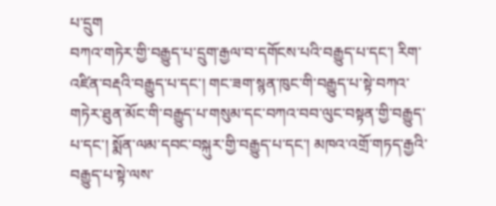པ་དྲུག
བཀའ་གཏེར་གྱི་བརྒྱུད་པ་དྲུག་རྒྱལ་བ་དགོངས་པའི་བརྒྱུད་པ་དང་། རིག་འཛིན་བརྡའི་བརྒྱུད་པ་དང་། གང་ཟག་སྙན་ཁུང་གི་བརྒྱུད་པ་སྟེ་བཀའ་གཏེར་ཐུན་མོང་གི་བརྒྱུད་པ་གསུམ་དང་བཀའ་བབ་ལུང་བསྟན་གྱི་བརྒྱུད་པ་དང་། སྨོན་ལམ་དབང་བསྐུར་གྱི་བརྒྱུད་པ་དང་། མཁའ་འགྲོ་གཏད་རྒྱའི་བརྒྱུད་པ་སྟེ་ལས་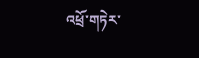འཕྲོ་གཏེར་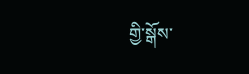གྱི་སྒོས་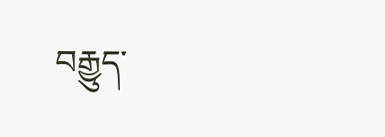བརྒྱུད་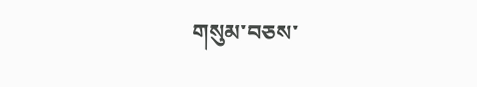གསུམ་བཅས་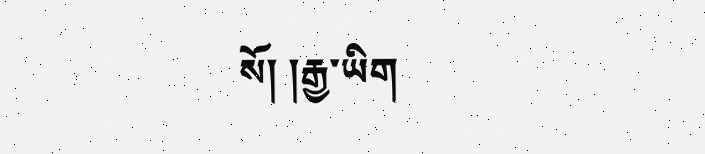སོ། །རྒྱ་ཡིག